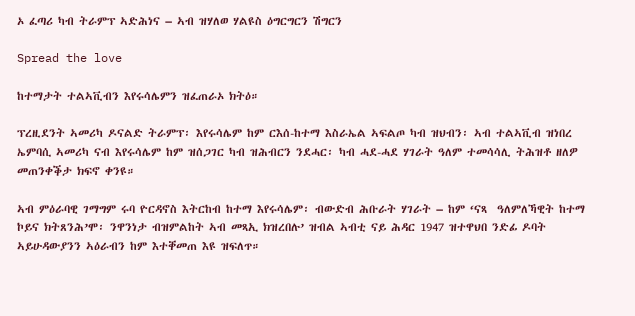ኦ ፈጣሪ ካብ ትራምፕ ኣድሕነና – ኣብ ዝሃለወ ሃልዩስ ዕግርግርን ሽግርን

Spread the love

ከተማታት ተልኣቪብን እየሩሳሌምን ዝፈጠራኦ ክትዕ።

ፕረዚደንት ኣመሪካ ዶናልድ ትራምፕ፡ እየሩሳሌም ከም ርእሰ-ከተማ እስራኤል ኣፍልጦ ካብ ዝህብን፡ ኣብ ተልኣቪብ ዝነበረ ኤምባሲ ኣመሪካ ናብ እየሩሳሌም ከም ዝሰጋገር ካብ ዝሕብርን ንደሓር፡ ካብ ሓደ-ሓደ ሃገራት ዓለም ተመሳሳሊ ትሕዝቶ ዘለዎ መጠንቀቕታ ክፍኖ ቀንዩ።

ኣብ ምዕራባዊ ገማግም ሩባ ዮርዳኖስ እትርከብ ከተማ እየሩሳሌም፡ ብውድብ ሕቡራት ሃገራት – ከም ‘ናጻ  ዓለምለኻዊት ከተማ ኮይና ክትጸንሕ’ሞ፡ ንዋንነታ ብዝምልከት ኣብ መጻኢ ክዝረበሉ’ ዝብል ኣብቲ ናይ ሕዳር 1947 ዝተዋህበ ንድፊ ዶባት ኣይሁዳውያንን ኣዕራብን ከም እተቐመጠ እዩ ዝፍለጥ።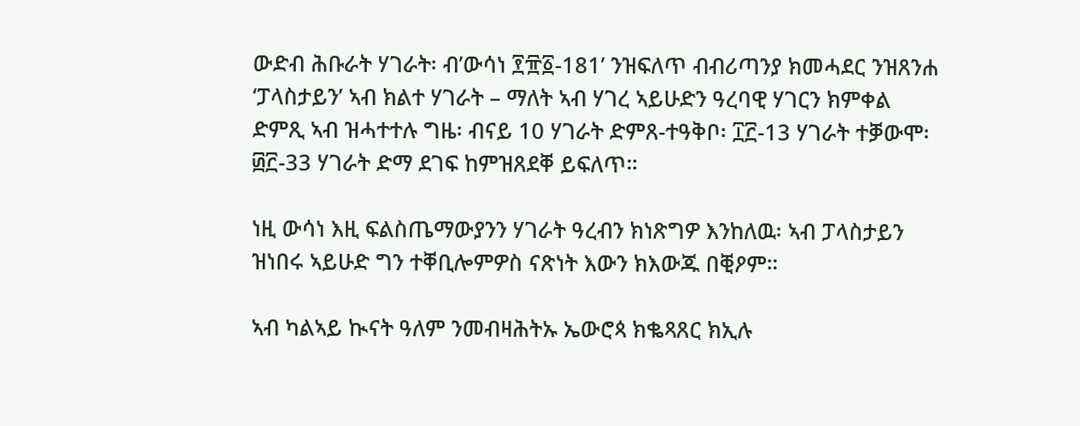ውድብ ሕቡራት ሃገራት፡ ብ’ውሳነ ፻፹፩-181’ ንዝፍለጥ ብብሪጣንያ ክመሓደር ንዝጸንሐ ‘ፓላስታይን’ ኣብ ክልተ ሃገራት – ማለት ኣብ ሃገረ ኣይሁድን ዓረባዊ ሃገርን ክምቀል ድምጺ ኣብ ዝሓተተሉ ግዜ፡ ብናይ 10 ሃገራት ድምጸ-ተዓቅቦ፡ ፲፫-13 ሃገራት ተቓውሞ፡ ፴፫-33 ሃገራት ድማ ደገፍ ከምዝጸደቐ ይፍለጥ።

ነዚ ውሳነ እዚ ፍልስጤማውያንን ሃገራት ዓረብን ክነጽግዎ እንከለዉ፡ ኣብ ፓላስታይን ዝነበሩ ኣይሁድ ግን ተቐቢሎምዎስ ናጽነት እውን ክእውጁ በቒዖም።

ኣብ ካልኣይ ኲናት ዓለም ንመብዛሕትኡ ኤውሮጳ ክቈጻጸር ክኢሉ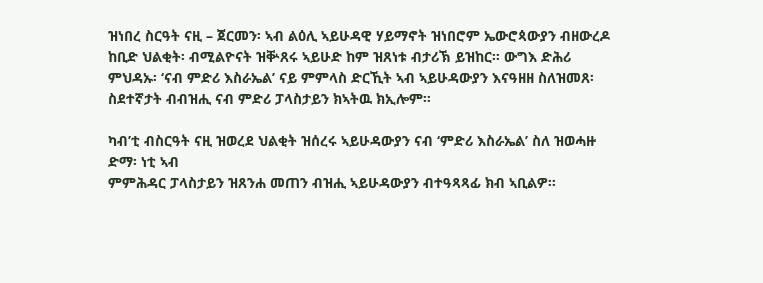ዝነበረ ስርዓት ናዚ – ጀርመን፡ ኣብ ልዕሊ ኣይሁዳዊ ሃይማኖት ዝነበሮም ኤውሮጳውያን ብዘውረዶ ከቢድ ህልቂት፡ ብሚልዮናት ዝቝጸሩ ኣይሁድ ከም ዝጸነቱ ብታሪኽ ይዝከር። ውግእ ድሕሪ ምህዳኡ፡ ‘ናብ ምድሪ እስራኤል’ ናይ ምምላስ ድርኺት ኣብ ኣይሁዳውያን እናዓዘዘ ስለዝመጸ፡ ስደተኛታት ብብዝሒ ናብ ምድሪ ፓላስታይን ክኣትዉ ክኢሎም።

ካብ’ቲ ብስርዓት ናዚ ዝወረደ ህልቂት ዝሰረሩ ኣይሁዳውያን ናብ ‘ምድሪ እስራኤል’ ስለ ዝወሓዙ ድማ፡ ነቲ ኣብ
ምምሕዳር ፓላስታይን ዝጸንሐ መጠን ብዝሒ ኣይሁዳውያን ብተዓጻጻፊ ክብ ኣቢልዎ።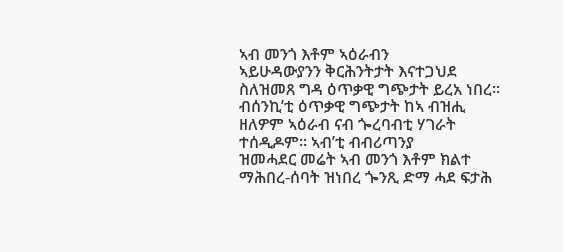ኣብ መንጎ እቶም ኣዕራብን
ኣይሁዳውያንን ቅርሕንትታት እናተጋህደ ስለዝመጸ ግዳ ዕጥቃዊ ግጭታት ይረአ ነበረ።
ብሰንኪ’ቲ ዕጥቃዊ ግጭታት ከኣ ብዝሒ ዘለዎም ኣዕራብ ናብ ጐረባብቲ ሃገራት ተሰዲዶም። ኣብ’ቲ ብብሪጣንያ
ዝመሓደር መሬት ኣብ መንጎ እቶም ክልተ ማሕበረ-ሰባት ዝነበረ ጐንጺ ድማ ሓደ ፍታሕ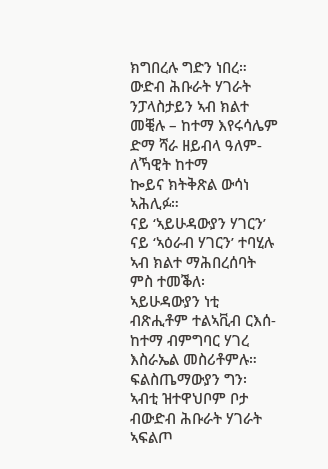ክግበረሉ ግድን ነበረ።
ውድብ ሕቡራት ሃገራት ንፓላስታይን ኣብ ክልተ መቒሉ – ከተማ እየሩሳሌም ድማ ሻራ ዘይብላ ዓለም-ለኻዊት ከተማ
ኰይና ክትቅጽል ውሳነ ኣሕሊፉ።
ናይ ‘ኣይሁዳውያን ሃገርን’ ናይ ‘ኣዕራብ ሃገርን’ ተባሂሉ ኣብ ክልተ ማሕበረሰባት ምስ ተመቕለ፡ ኣይሁዳውያን ነቲ ብጽሒቶም ተልኣቪብ ርእሰ-ከተማ ብምግባር ሃገረ እስራኤል መስሪቶምሉ።
ፍልስጤማውያን ግን፡ ኣብቲ ዝተዋህቦም ቦታ ብውድብ ሕቡራት ሃገራት ኣፍልጦ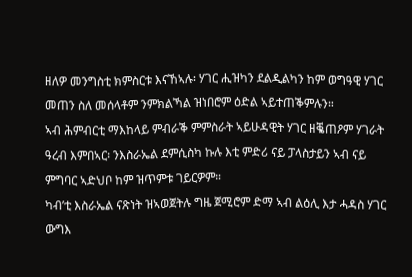ዘለዎ መንግስቲ ክምስርቱ እናኸኣሉ፡ ሃገር ሒዝካን ደልዲልካን ከም ወግዓዊ ሃገር መጠን ስለ መሰላቶም ንምክልኻል ዝነበሮም ዕድል ኣይተጠቕምሉን።
ኣብ ሕምብርቲ ማእከላይ ምብራቕ ምምስራት ኣይሁዳዊት ሃገር ዘቘጠዖም ሃገራት ዓረብ እምበኣር፡ ንእስራኤል ደምሲስካ ኩሉ እቲ ምድሪ ናይ ፓላስታይን ኣብ ናይ ምግባር ኣድህቦ ከም ዝጥምቱ ገይርዎም።
ካብ’ቲ እስራኤል ናጽነት ዝኣወጀትሉ ግዜ ጀሚሮም ድማ ኣብ ልዕሊ እታ ሓዳስ ሃገር ውግእ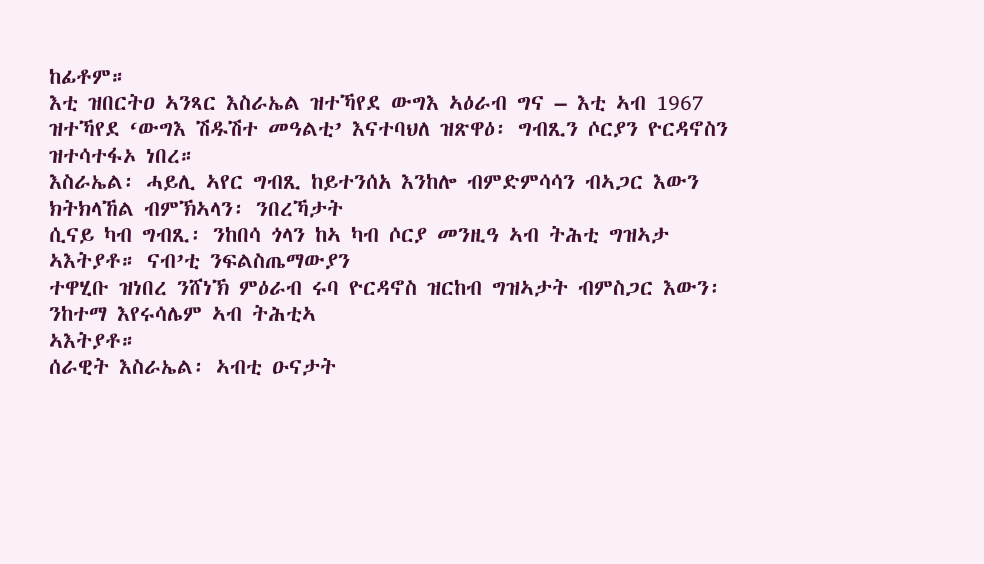ከፊቶም።
እቲ ዝበርትዐ ኣንጻር እስራኤል ዝተኻየደ ውግእ ኣዕራብ ግና – እቲ ኣብ 1967 ዝተኻየደ ‘ውግእ ሽዱሽተ መዓልቲ’ እናተባህለ ዝጽዋዕ፡ ግብጺን ሶርያን ዮርዳኖስን ዝተሳተፋኦ ነበረ።
እስራኤል፡ ሓይሊ ኣየር ግብጺ ከይተንሰአ እንከሎ ብምድምሳሳን ብኣጋር እውን ክትክላኸል ብምኽኣላን፡ ንበረኻታት
ሲናይ ካብ ግብጺ፡ ንከበሳ ጎላን ከኣ ካብ ሶርያ መንዚዓ ኣብ ትሕቲ ግዝኣታ ኣእትያቶ። ናብ’ቲ ንፍልስጤማውያን
ተዋሂቡ ዝነበረ ንሸነኽ ምዕራብ ሩባ ዮርዳኖስ ዝርከብ ግዝኣታት ብምስጋር እውን፡ ንከተማ እየሩሳሌም ኣብ ትሕቲኣ
ኣእትያቶ።
ሰራዊት እስራኤል፡ ኣብቲ ዑናታት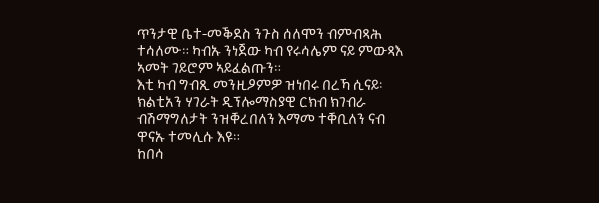ጥንታዊ ቤተ-መቕደስ ንጉስ ሰለሞን ብምብጻሕ ተሳለሙ። ካብኡ ንነጀው ካብ የሩሳሌም ናይ ምውጻእ ኣመት ገይሮም ኣይፈልጡን።
እቲ ካብ ግብጺ መንዚዖምዎ ዝነበሩ በረኻ ሲናይ፡ ክልቲአን ሃገራት ዲፕሎማስያዊ ርክብ ክገብራ ብሽማግለታት ንዝቐረበለን እማመ ተቐቢለን ናብ ዋናኡ ተመሊሱ እዩ።
ከበሳ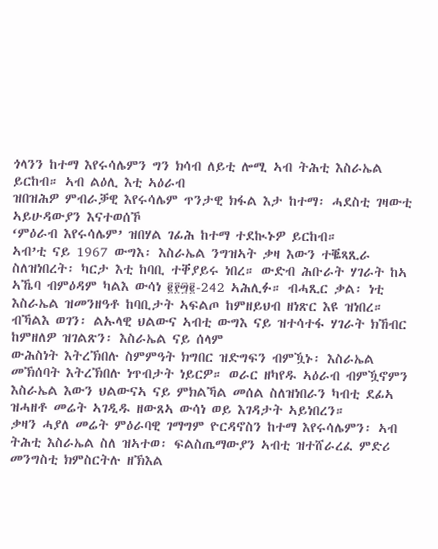ጎላንን ከተማ እየሩሳሌምን ግን ክሳብ ለይቲ ሎሚ ኣብ ትሕቲ እስራኤል ይርከብ። ኣብ ልዕሊ እቲ ኣዕራብ
ዝበዝሕዎ ምብራቓዊ እየሩሳሌም ጥንታዊ ክፋል እታ ከተማ፡ ሓደስቲ ገዛውቲ ኣይሁዳውያን እናተወሰኾ
‘ምዕራብ እየሩሳሌም’ ዝበሃል ገፊሕ ከተማ ተደኲኑዎ ይርከብ።
ኣብ’ቲ ናይ 1967 ውግእ፡ እስራኤል ንግዝኣት ቃዛ እውን ተቘጻጺራ ስለዝነበረት፡ ካርታ እቲ ከባቢ ተቐያይሩ ነበረ። ውድብ ሕቡራት ሃገራት ከኣ ኣኼባ ብምዕዳም ካልእ ውሳነ ፪፻፵፪-242 ኣሕሊፉ። ብሓጺር ቃል፡ ነቲ እስራኤል ዝመንዘዓቶ ከባቢታት ኣፍልጦ ከምዘይህብ ዘነጽር እዩ ዝነበረ።
ብኻልእ ወገን፡ ልኡላዊ ህልውና ኣብቲ ውግእ ናይ ዝተሳተፋ ሃገራት ክኸብር ከምዘለዎ ዝገልጽን፡ እስራኤል ናይ ሰላም
ውሕስነት እትረኽበሉ ስምምዓት ክግበር ዝድግፍን ብምዃኑ፡ እስራኤል መኽሰባት እትረኽበሉ ነጥብታት ነይርዎ። ወራር ዘካየዱ ኣዕራብ ብምዃኖምን እስራኤል እውን ህልውናኣ ናይ ምክልኻል መሰል ስለዝነበራን ካብቲ ደፊኣ ዝሓዘቶ መሬት ኣገዲዱ ዘውጸኣ ውሳነ ወይ እገዳታት ኣይነበረን።
ቃዛን ሓያለ መሬት ምዕራባዊ ገማግም ዮርዳኖስን ከተማ እየሩሳሌምን፡ ኣብ ትሕቲ እስራኤል ስለ ዝኣተወ፡ ፍልስጤማውያን ኣብቲ ዝተሸራረፈ ምድሪ መንግስቲ ክምስርትሉ ዘኽእል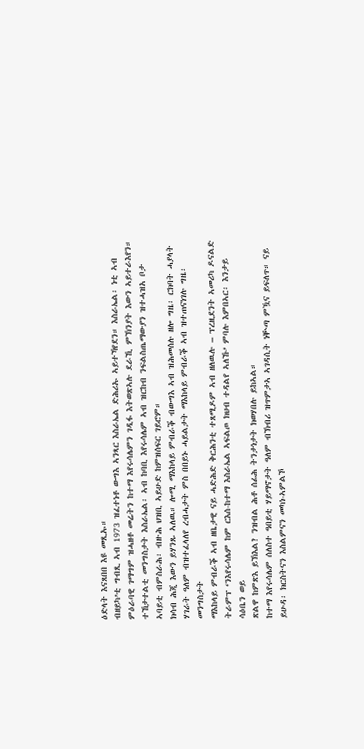ዕድላት እናጸበበ እዩ መጺኡ።
ብዘይካ’ቲ ግብጺ ኣብ 1973 ዝፈተነቶ ውግእ ኣንጻር እስራኤል ድሕሪኡ ኣይተኻየደን። እስራኤል፡ ነቲ ኣብ ምዕራባዊ ገማግም ዝሓዘቶ መሬትን ከተማ እየሩሳሌምን ገዲፋ እትወጽኣሉ ደራኺ ምኽንያት እውን ኣይተራእየን።
ተኸታተልቲ መንግስታት እስራኤል፡ ኣብ ከባቢ እየሩሳሌም ኣብ ዝርከብ ንፍልስጤማውያን ዝተሓዝአ ቦታ ኣባይቲ ብምስራሕ፡ ብዙሕ ህዝቢ ኣይሁድ ከምዝሰፍር ገይሮም።
ክሳብ ሕጂ እውን ይሃንጹ ኣለዉ። ሎሚ ማእከላይ ምብራቕ ብውግእ ኣብ ዝሕመሰሉ ዘሎ ግዜ፡ ርክባት ሓያላት
ሃገራት ዓለም ብዝተፈላለየ ረብሓታት ምስ በበይኑ ሓይልታት ማእከላይ ምብራቕ ኣብ ዝተጠናነገሉ ግዜ፡ መንግስታት
ማእከላይ ምብራቕ ኣብ ዘቤታዊ ናይ ሓድሕድ ቅርሕንቲ ተጸሚዶም ኣብ ዘለዉሉ – ፕረዚደንት ኣመሪካ ዶናልድ
ትራምፕ ‘ንእየሩሳሌም ከም ርእሰ-ከተማ እስራኤል ኣፍልጦ ክህብ ተዳልየ ኣለኹ’ ምባሉ እምበኣር፡ እንታይ ሳዕቤን ወይ
ጽልዋ ከምጽእ ይኽእል? ንዝብል ሕቶ ሰፊሕ ትንታነታት ክወሃበሉ ይከኣል።
ከተማ እየሩሳሌም ሰለስተ ዓበይቲ ሃይማኖታት ዓለም ብኽብሪ ዝጥምታኣ ኣገዳሲት ነቝጣ ምዃና ይፍለጥ። ናይ
ይሁዳ፡ ክርስትናን እስልምናን መካነ-ኣምልኾ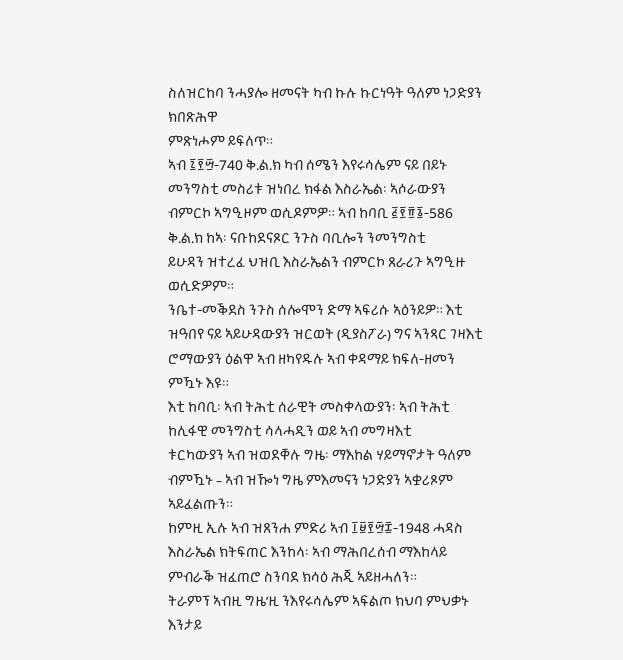ስለዝርከባ ንሓያሎ ዘመናት ካብ ኩሉ ኩርነዓት ዓለም ነጋድያን ክበጽሕዋ
ምጽነሖም ይፍለጥ።
ኣብ ፯፻፵-740 ቅ.ል.ክ ካብ ሰሜን እየሩሳሌም ናይ በይኑ መንግስቲ መስሪቱ ዝነበረ ክፋል እስራኤል፡ ኣሶራውያን ብምርኮ ኣግዒዞም ወሲዶምዎ። ኣብ ከባቢ ፭፻፹፮-586 ቅ.ል.ክ ከኣ፡ ናቡከደናጾር ንጉስ ባቢሎን ንመንግስቲ
ይሁዳን ዝተረፈ ህዝቢ እስራኤልን ብምርኮ ጸራሪጉ ኣግዒዙ ወሲድዎም።
ንቤተ-መቕደስ ንጉስ ሰሎሞን ድማ ኣፍሪሱ ኣዕንይዎ። እቲ ዝዓበየ ናይ ኣይሁዳውያን ዝርወት (ዲያስፖራ) ግና ኣንጻር ገዛእቲ ሮማውያን ዕልዋ ኣብ ዘካየዱሉ ኣብ ቀዳማይ ክፍለ-ዘመን ምዃኑ እዩ።
እቲ ከባቢ፡ ኣብ ትሕቲ ሰራዊት መስቀላውያን፡ ኣብ ትሕቲ ከሊፋዊ መንግስቲ ሳላሓዲን ወይ ኣብ መግዛእቲ
ቱርካውያን ኣብ ዝወደቐሉ ግዜ፡ ማእከል ሃይማኖታት ዓለም ብምዃኑ – ኣብ ዝዀነ ግዜ ምእመናን ነጋድያን ኣቋሪጾም
ኣይፈልጡን።
ከምዚ ኢሉ ኣብ ዝጸንሐ ምድሪ ኣብ ፲፱፻፵፰-1948 ሓዳስ እስራኤል ክትፍጠር እንከላ፡ ኣብ ማሕበረሰብ ማእከላይ ምብራቕ ዝፈጠሮ ስንባደ ክሳዕ ሕጂ ኣይዘሓለን።
ትራምፕ ኣብዚ ግዜ’ዚ ንእየሩሳሌም ኣፍልጦ ክህባ ምህቃኑ እንታይ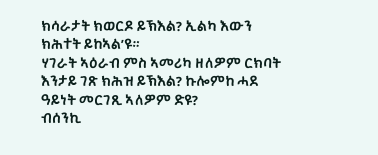ክሳራታት ክወርዶ ይኽእል? ኢልካ እውን ክሕተት ይከኣል’ዩ።
ሃገራት ኣዕራብ ምስ ኣመሪካ ዘለዎም ርክባት እንታይ ገጽ ክሕዝ ይኽእል? ኩሎምከ ሓደ ዓይነት መርገጺ ኣለዎም ድዩ?
ብሰንኪ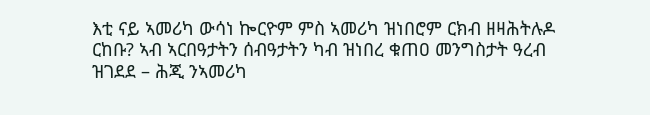እቲ ናይ ኣመሪካ ውሳነ ኰርዮም ምስ ኣመሪካ ዝነበሮም ርክብ ዘዛሕትሉዶ ርከቡ? ኣብ ኣርበዓታትን ሰብዓታትን ካብ ዝነበረ ቁጠዐ መንግስታት ዓረብ ዝገደደ – ሕጂ ንኣመሪካ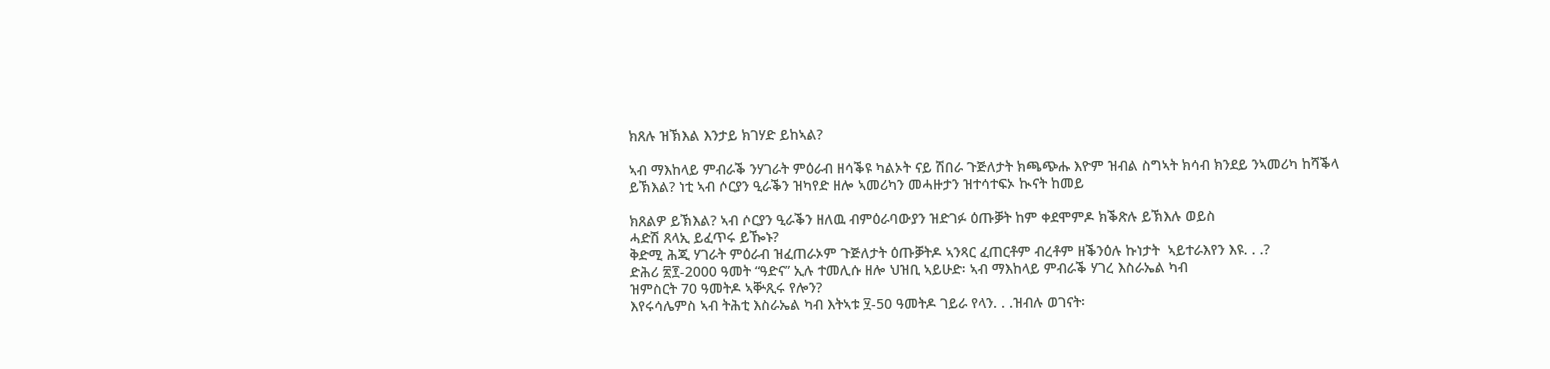ክጸሉ ዝኽእል እንታይ ክገሃድ ይከኣል?

ኣብ ማእከላይ ምብራቕ ንሃገራት ምዕራብ ዘሳቕዩ ካልኦት ናይ ሽበራ ጉጅለታት ክጫጭሑ እዮም ዝብል ስግኣት ክሳብ ክንደይ ንኣመሪካ ከሻቕላ ይኽእል? ነቲ ኣብ ሶርያን ዒራቕን ዝካየድ ዘሎ ኣመሪካን መሓዙታን ዝተሳተፍኦ ኲናት ከመይ

ክጸልዎ ይኽእል? ኣብ ሶርያን ዒራቕን ዘለዉ ብምዕራባውያን ዝድገፉ ዕጡቓት ከም ቀደሞምዶ ክቕጽሉ ይኽእሉ ወይስ
ሓድሽ ጸላኢ ይፈጥሩ ይዀኑ?
ቅድሚ ሕጂ ሃገራት ምዕራብ ዝፈጠራኦም ጉጅለታት ዕጡቓትዶ ኣንጻር ፈጠርቶም ብረቶም ዘቕንዕሉ ኩነታት  ኣይተራእየን እዩ. . .?
ድሕሪ ፳፻-2000 ዓመት “ዓድና” ኢሉ ተመሊሱ ዘሎ ህዝቢ ኣይሁድ፡ ኣብ ማእከላይ ምብራቕ ሃገረ እስራኤል ካብ
ዝምስርት 70 ዓመትዶ ኣቝጺሩ የሎን?
እየሩሳሌምስ ኣብ ትሕቲ እስራኤል ካብ እትኣቱ ፶-50 ዓመትዶ ገይራ የላን. . .ዝብሉ ወገናት፡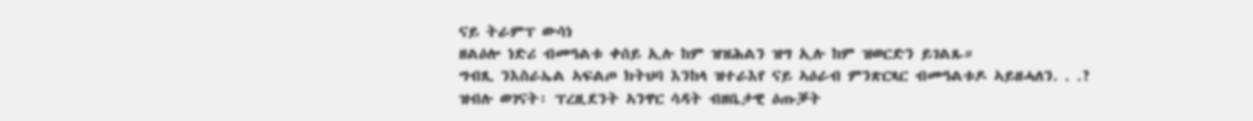ናይ ትራምፕ ውሳነ
ዘልዕሎ ነድሪ ብመዓልቱ ቀሰይ ኢሉ ከም ዝዝሕልን ዝግ ኢሉ ከም ዝወርድን ይገልጹ።
ግብጺ ንእስራኤል ኣፍልጦ ክትህባ እንከላ ዝተራእየ ናይ ኣዕራብ ምንጽርጻር ብመዓልቱዶ ኣይዘሓለን. . .?
ዝብሉ ወገናት፡ ፕረዚደንት ኣንዋር ሳዳት ብዘቤታዊ ዕጡቓት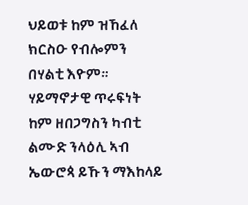ህይወቱ ከም ዝኸፈለ ክርስዑ የብሎምን በሃልቲ እዮም።
ሃይማኖታዊ ጥሩፍነት ከም ዘበጋግስን ካብቲ ልሙድ ንላዕሊ ኣብ ኤውሮጳ ይኹን ማእከላይ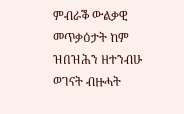ምብራቕ ውልቃዊ
መጥቃዕታት ከም ዝበዝሕን ዘተንብሁ ወገናት ብዙሓት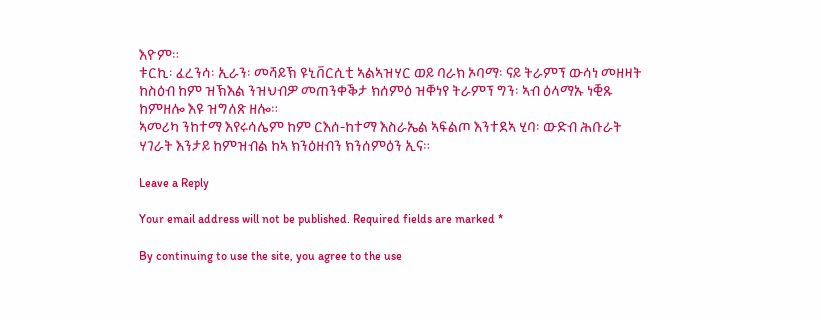እዮም።
ቱርኪ፡ ፈረንሳ፡ ኢራን፡ መሻይኽ ዩኒቨርሲቲ ኣልኣዝሃር ወይ ባራክ ኦባማ፡ ናይ ትራምፕ ውሳነ መዘዛት ከስዕብ ከም ዝኽእል ንዝህብዎ መጠንቀቕታ ክሰምዕ ዝቐነየ ትራምፕ ግን፡ ኣብ ዕላማኡ ነቒጹ ከምዘሎ እዩ ዝግለጽ ዘሎ።
ኣመሪካ ንከተማ እየሩሳሌም ከም ርእሰ-ከተማ እስራኤል ኣፍልጦ እንተደኣ ሂባ፡ ውድብ ሕቡራት ሃገራት እንታይ ከምዝብል ከኣ ክንዕዘብን ክንሰምዕን ኢና።

Leave a Reply

Your email address will not be published. Required fields are marked *

By continuing to use the site, you agree to the use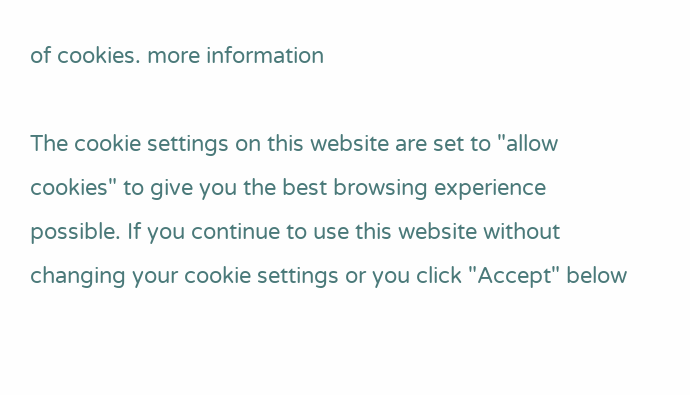of cookies. more information

The cookie settings on this website are set to "allow cookies" to give you the best browsing experience possible. If you continue to use this website without changing your cookie settings or you click "Accept" below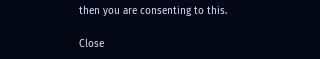then you are consenting to this.

Close